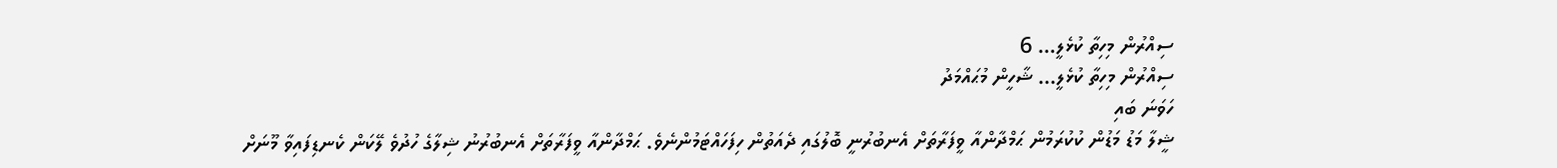ސިއްރުން މިހިތާ ކުޅެލީ… 6
ސިއްރުން މިހިތާ ކުޅެލީ... ޝާހީން މުޙައްމަދު
ހަވަނަ ބައި
ޝީލާ މަޑު މަޑުން ކުކުރަމުން ޙަމްދާންއާ ވީފަރާތަށް އެނބުރުނީ ބޮލުގައި ދެއަތުން ހިފަހައްޓަމުންނެވެ. ޙަމްދާންއާ ވީފަރާތަށް އެނބުރުނު ޝިލާގެ ހުދުވެ ލޭކަން ކެނޑިފައިވާ މޫނަށް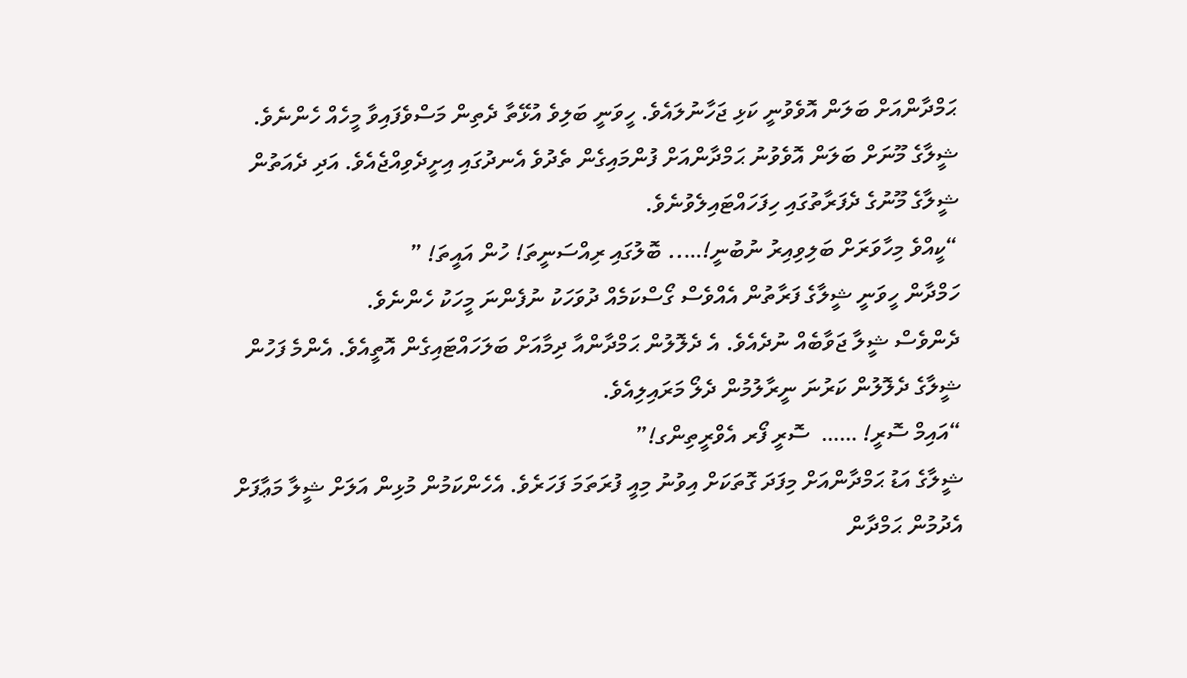ޙަމްދާންއަށް ބަލަން އޮވެވުނީ ކަޅި ޖަހާނުލައެވެ. ހީވަނީ ބަލިވެ އުޅޭތާ ދެތިން މަސްވެފައިވާ މީހެއް ހެންނެވެ.
ޝީލާގެ މޫނަށް ބަލަން އޮވެވުނު ޙަމްދާންއަށް ފުންމައިގެން ތެދުވެ އެނދުގައި އިށީދެވިއްޖެއެވެ. އަދި ދެއަތުން ޝީލާގެ މޫނުގެ ދެފަރާތުގައި ހިފަހައްޓައިލެވުނެވެ.
“ކީއްވެ މިހާވަރަށް ބަލިވިއިރު ނުބުނީ!….. ބޮލުގައި ރިއްސަނީތަ! ހުން އައީތަ! ”
ހަމްދާން ހީވަނީ ޝީލާގެ ފަރާތުން އެއްވެސް ގޯސްކަމެއް ދުވަހަކު ނުފެންނަ މީހަކު ހެންނެވެ.
ދެންވެސް ޝީލާ ޖަވާބެއް ނުދެއެވެ. އެ ދެލޮލުން ޙަމްދާންއާ ދިމާއަށް ބަލަހައްޓައިގެން އޮތީއެވެ. އެންމެ ފަހުން ޝީލާގެ ދެލޮލުން ކަރުނަ ނީރާލުމުން ދެލޯ މަރައިލިއެވެ.
“އައިމް ސޮރީ! ……  ސޮރީ ފޯރ އެވްރީތިންގ!”
ޝީލާގެ އަޑު ޙަމްދާންއަށް މިފަދަ ގޮތަކަށް އިވުނު މިއީ ފުރަތަމަ ފަހަރެވެ. އެހެންކަމުން މުޅިން އަލަށް ޝީލާ މަޢާފަށް އެދުމުން ޙަމްދާން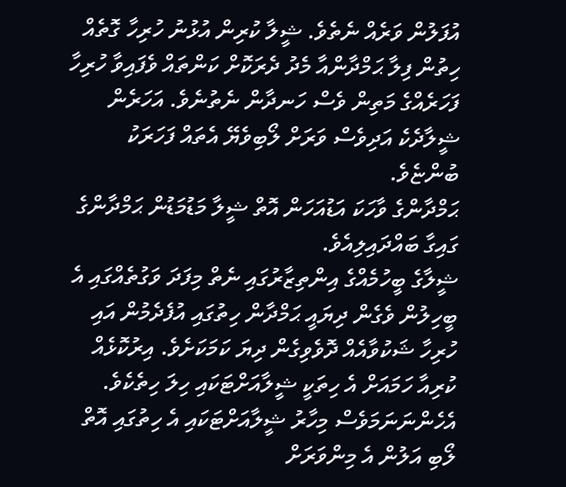އުފަލުން ވަރެއް ނެތެވެ. ޝީލާ ކުރިން އުޅުނު ހުރިހާ ގޮތެއް ހިތުން ފިލާ ޙަމްދާންއާ މެދު ދެރަކޮށް ކަންތައް ވެފައިވާ ހުރިހާ ފަހަރެއްގެ މަތިން ވެސް ހަނދާން ނެތުނެވެ. އަހަރެން ޝީލާދެކެ އަދިވެސް ވަރަށް ލޯބިވެޔޭ އެތައް ފަހަރަކު ބުންޏެވެ.
ޙަމްދާންގެ ވާހަކަ އަޑުއަހަން އޮތް ޝީލާ މަޑުމަޑުން ޙަމްދާންގެ ގައިގާ ބައްދައިލިއެވެ.
ޝީލާގެ ބީހުމެއްގެ އިންތިޒާރުގައި ނެތް މިފަދަ ވަގުތެއްގައި އެ ބީހިލުން ވެގެން ދިޔައީ ޙަމްދާން ހިތުގައި އުފެދެމުން އައި ހުރިހާ ޝަކުވާއެއް ދޮވެވިގެން ދިޔަ ކަމަކަށެވެ. އިރުކޮޅެއް ކުރިއާ ހަމައަށް އެ ހިތަކީ ޝީލާއަށްޓަކައި ހިލަ ހިތެކެވެ. އެހެންނަނަމަވެސް މިހާރު ޝީލާއަށްޓަކައި އެ ހިތުގައި އޮތް ލޯބި އަލުން އެ މިންވަރަށް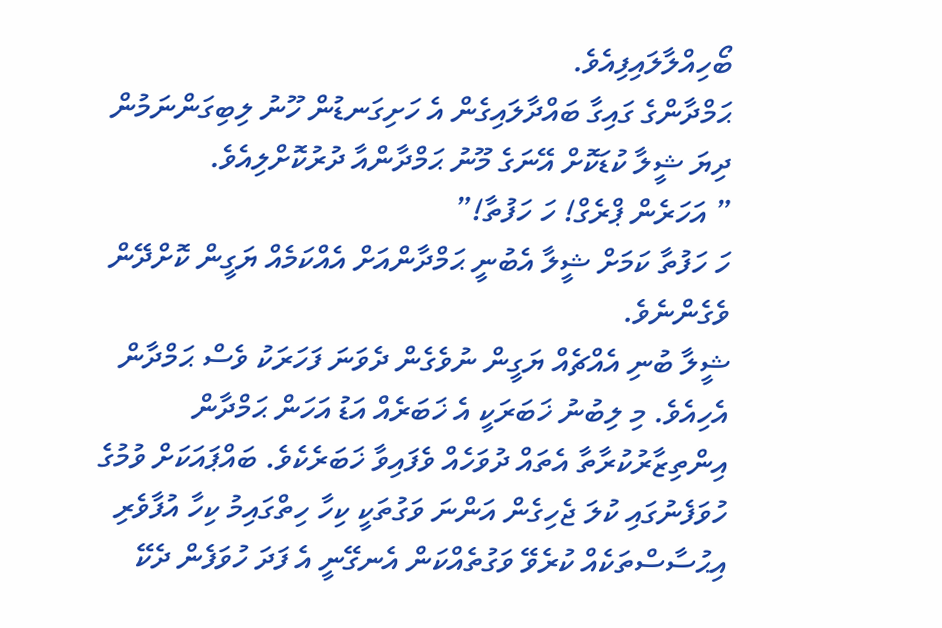ބޯހިއްލާލައިފިއެވެ.
ޙަމްދާންގެ ގައިގާ ބައްދާލައިގެން އެ ހަށިގަނޑުން ހޫނު ލިބިގަންނަމުން ދިޔަ ޝީލާ ކުޑަކޮށް އޭނަގެ މޫނު ޙަމްދާންއާ ދުރުކޮށްލިއެވެ.
” އަހަރެން ޕްރެގް! ހަ ހަފުތާ!”
ހަ ހަފުތާ ކަމަށް ޝީލާ އެބުނީ ޙަމްދާންއަށް އެއްކަމެއް ޔަގީން ކޮށްދޭން ވެގެންނެވެ.
ޝީލާ ބުނި އެއްޗެއް ޔަގީން ނުވެގެން ދެވަނަ ފަހަރަކު ވެސް ޙަމްދާން އެހިއެވެ. މި ލިބުނު ޚަބަރަކީ އެ ޚަބަރެއް އަޑު އަހަން ޙަމްދާން އިންތިޒާރުކުރާތާ އެތައް ދުވަހެއް ވެފައިވާ ޚަބަރެކެވެ. ބައްޕައަކަށް ވުމުގެ ހުވަފެނުގައި ކުލަ ޖެހިގެން އަންނަ ވަގުތަކީ ކިހާ ހިތްގައިމު ކިހާ އުފާވެރި އިޙުސާސްތަކެއް ކުރެވޭ ވަގުތެއްކަން އެނގޭނީ އެ ފަދަ ހުވަފެން ދެކޭ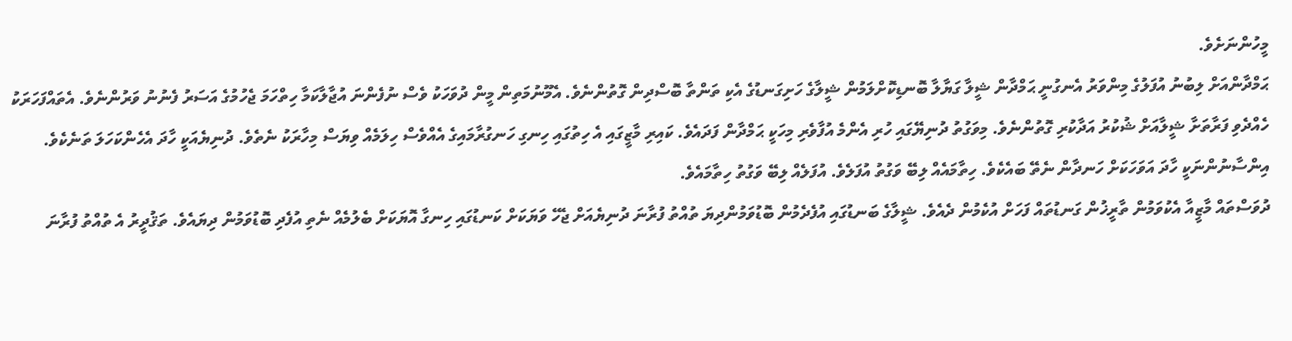މީހުންނަށެވެ.
ޙަމްދާންއަށް ލިބުނު އުފަލުގެ މިންވަރު އެނގުނީ ޙަމްދާން ޝީލާ ގަޔާލާ ބޮނޑިކޮށްލަމުން ޝީލާގެ ހަށިގަނޑުގެ އެކި ތަންތާ ބޮސްދިން ގޮތުންނެވެ. އެމޫނުމަތިން މީން ދުވަހަކު ވެސް ނުފެންނަ އުޖާލާކަމާ ހިތްހަމަ ޖެހުމުގެ އަސަރު ފެނުނު ވަރުންނެވެ. އެތައްފަހަރަކު ހެއްދެވި ފަރާތަށާ ޝީލާއަށް ޝުކުރު އަދާކުރި ގޮތުންނެވެ. މިވަގުތު ދުނިޔޭގައި ހުރި އެންމެ އުފާވެރި މިހަކީ ޙަމްދާން ފަދައެވެ. ކައިރި މާޒީގައި އެ ހިތުގައި ހިނގި ހަނގުރާމައިގެ އެއްވެސް ހިލަމެއް ވިޔަސް މިހާރަކު ނެތެވެ. ދުނިޔެއަކީ ހާދަ އެހެންކަހަލަ ތަނެކެވެ. އިންސާނުންނަކީ ހާދަ އަވަހަކަށް ހަނދާން ނެތޭ ބައެކެވެ. ހިތާމައެއް ލިބޭ ވަގުތު އުފަލެވެ. އުފަލެއް ލިބޭ ވަގުތު ހިތާމައެވެ.
ދުވަސްތައް މާޒީއާ އެކުވަމުން ތާރީޚުން ގަނޑުތައް ފަހަށް އުކެމުން ދެއެވެ. ޝީލާގެ ބަނޑުގައި އުފެދެމުން ބޮޑުވަމުންދިޔަ ތުއްތު ފުރާނަ ދުނިޔެއަށް ޖެހޭ ވަޔަކަށް ކަނޑުގައި ހިނގާ އޮޔަކަށް ބެލުމެއް ނެތި އުފެދި ބޮޑުވަމުން ދިޔައެވެ. ތަޤުދީރު އެ ތުއްތު ފުރާނަ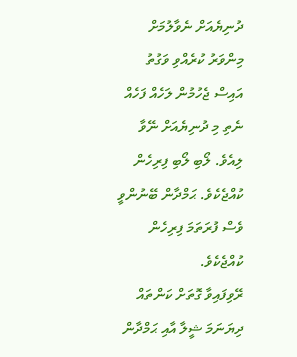ދުނިޔެއަށް ނެވާލުމަށް މިންވަރު ކުރެއްވި ވަގުތު އައިސް ޖެހުމުން ލަހެއް ފަހެއް ނެތި މި ދުނިޔެއަށް ނޭވާ ލިއެވެ. ލޯބި ލޯބި ފިރިހެން ކުއްޖެކެވެ. ޙަމްދާން ބޭނުންވީ ވެސް ފުރަތަމަ ފިރިހެން ކުއްޖެކެވެ.
ރޭވިފައިވާ ގޮތަށް ކަންތައް ދިޔަނަމަ ޝީލާ އާއި ޙަމްދާން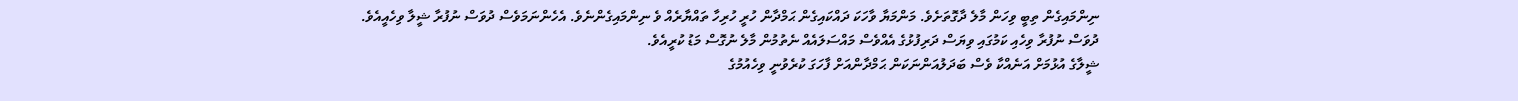ނިންމައިގެން ތިބީ ވިހަން މާލެ ދާގޮތަށެވެ. މަންމަޔާ ވާހަކަ ދައްކައިގެން ޙަމްދާން ހުރީ ހުރިހާ ތައްޔާރެއް ވެ ނިންމައިގެންނެވެ. އެހެންނަމަވެސް ދުވަސް ނުފުރާ ޝީލާ ވިހެއީއެވެ.
ދުވަސް ނުފުރާ ވިހެއި ކަމުގައި ވިޔަސް ދަރިފުޅުގެ އެއްވެސް މައްސަލައެއް ނެތުމުން މާލެ ނުގޮސް މަޑު ކުރީއެވެ.
ޝީލާގެ އުޅުމަށް އަނެއްކާ ވެސް ބަދަލުއަންނަކަން ޙަމްދާންއަށް ފާހަގަ ކުރެވުނީ ވިހެއުމުގެ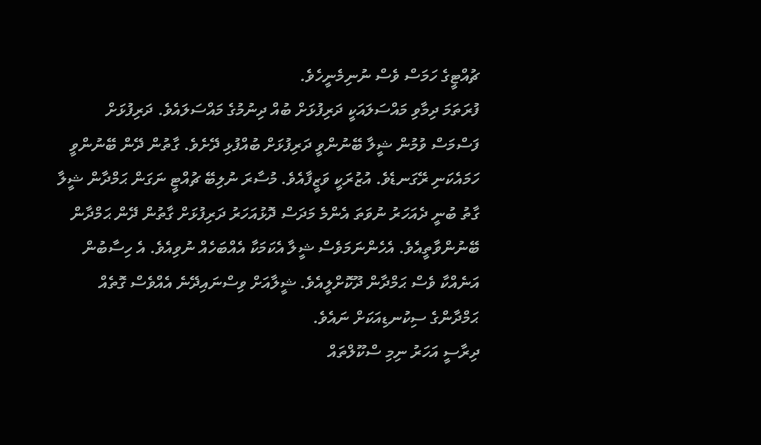ޗުއްޓީގެ ހަމަސް ވެސް ނުނިމެނީހެވެ.
ފުރަތަމަ ދިމާވި މައްސަލައަކީ ދަރިފުޅަށް ބުއް ދިނުމުގެ މައްސަލައެވެ. ދަރިފުޅަށް ފަސްމަސް ވުމުން ޝީލާ ބޭނުންވީ ދަރިފުޅަށް ބުއްފުޅި ދޭށެވެ. ގާތުން ދޭން ބޭނުންވީ ހަމައެކަނި ރޭގަނޑެވެ. އުޒުރަކީ ވަޒީފާއެވެ. މުސާރަ ނުލިބޭ ޗުއްޓީ ނަގަން ޙަމްދާން ޝީލާ ގާތު ބުނީ ދެއަހަރު ނުވަތަ އެންމެ މަދަސް ދޮޅުއަހަރު ދަރިފުޅަށް ގާތުން ދޭން ޙަމްދާން ބޭނުންވާތީއެވެ. އެހެންނަމަވެސް ޝީލާ އެކަމަކާ އެއްބަހެއް ނުވިއެވެ. އެ ހިސާބުން އަނެއްކާ ވެސް ޙަމްދާން ދޫކޮށްލީއެވެ. ޝީލާއަށް ވިސްނައިދޭނެ އެއްވެސް ގޮތެއް ޙަމްދާންގެ ސިކުނޑިއަކަށް ނައެވެ.
ދިރާސީ އަހަރު ނިމި ސްކޫލްތައް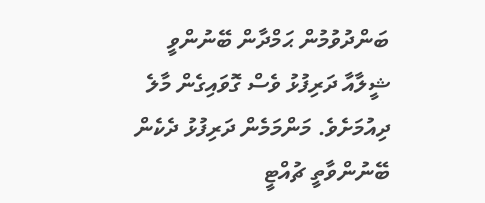ބަންދުވުމުން ޙަމްދާން ބޭނުންވީ ޝީލާއާ ދަރިފުޅު ވެސް ގޮވައިގެން މާލެ ދިއުމަށެވެ. މަންމަމެން ދަރިފުޅު ދެކެން ބޭނުންވާތީ ޗުއްޓީ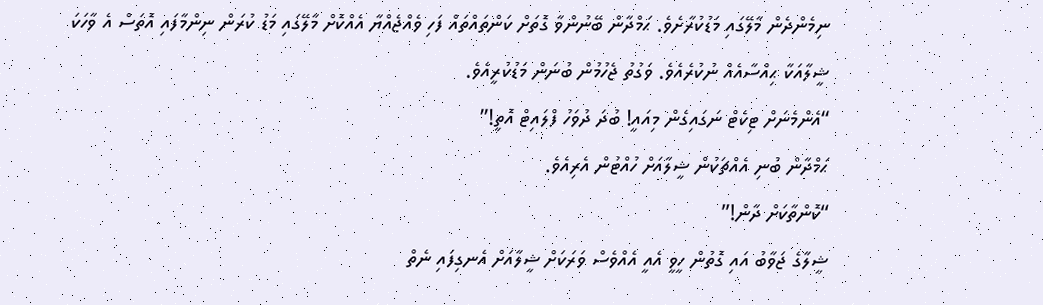ނިމެންދެން މާލޭގައި މަޑުކުރާށެވެ. ޙަމްދާން ބޭނުންވާ ގޮތަށް ކަންތައްތައް ފަހި ވެއްޖެއްޔާ އެއްކޮށް މާލޭގައި މަޑު ކުރަން ނިންމާފައި އޮތަސް އެ ވާހަކަ ޝީލާއަކާ ޙިއްސާއެއް ނުކުރެއެވެ. ވަގުތު ޖެހުމުން ބުނަން މަޑުކުރީއެވެ.
“އެންމެނަށް ޓިކެޓް ނަގައިގެން މިއައީ! ބުދަ ދުވަހު ފްލައިޓް އޮތީ!”
ޙަމްދާން ބުނި އެއްޗަކުން ޝީލާއަށް ހުއްޓުން އެރިއެވެ.
“ކޮންތާކަށް ދާން!”
ޝީލާގެ ޖަވާބު އައި ގޮތުން ހީވީ އެއީ އެއްވެސް ވަރަކަށް ޝީލާއަށް އެނގިފައި ނެތް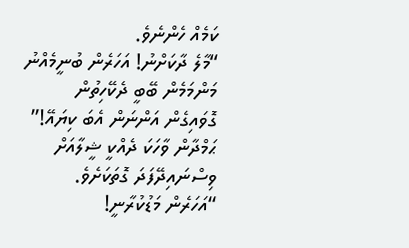ކަމެއް ހެންނެވެ.
“މާލެ ދާކަށްނު! އަހަރެން ބުނީމެއްނު މަންމަމެން ބޭބީ ދެކޭހިތުން ގޮވައިގެން އަންނަން އެބަ ކިޔައޭ!”
ޙަމްދާން ވާހަކަ ދެއްކީ ޝީލާއަށް ވިސްނައިދޭފަދަ ގޮތަކަށެވެ.
“އަހަރެން މަޑުކުރާނީ!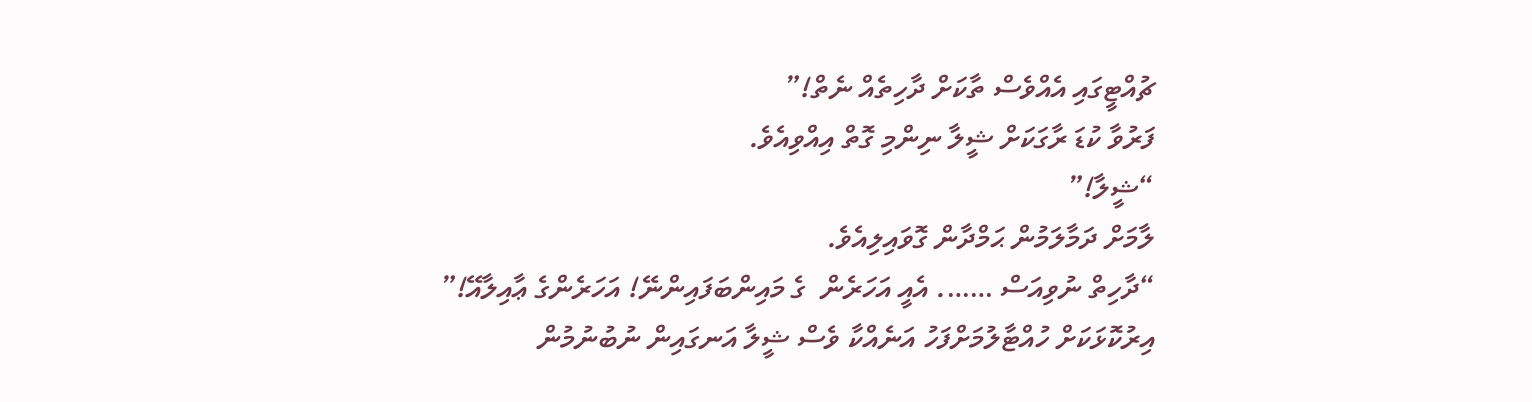ޗުއްޓީގައި އެއްވެސް ތާކަށް ދާހިތެއް ނެތް!”
ފަރުވާ ކުޑަ ރާގަކަށް ޝީލާ ނިންމި ގޮތް އިއްވިއެވެ.
“ޝީލާ!”
ލާމަށް ދަމާލަމުން ޙަމްދާން ގޮވައިލިއެވެ.
“ދާހިތް ނުވިއަސް ……. އެއީ އަހަރެން  ގެ މައިންބަފައިންނޭ! އަހަރެންގެ ޢާއިލާއޭ!”
އިރުކޮޅަކަށް ހުއްޓާލުމަށްފަހު އަނެއްކާ ވެސް ޝީލާ އަނގައިން ނުބުނުމުން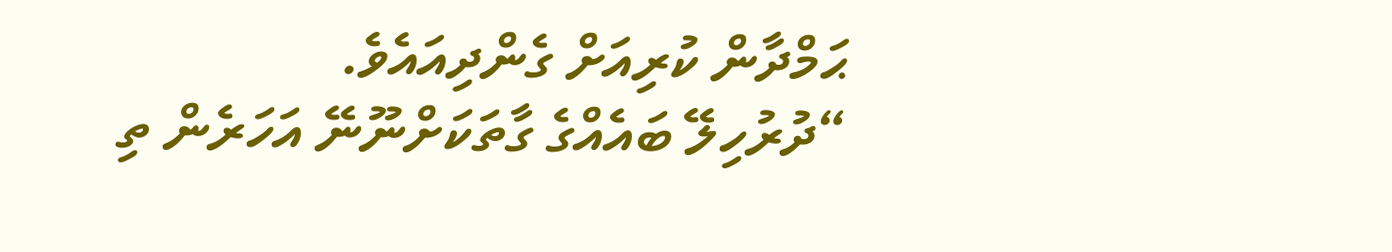ޙަމްދާން ކުރިއަށް ގެންދިއައެވެ.
“ދުރުހިލޭ ބައެއްގެ ގާތަކަށްނޫނޭ އަހަރެން ތި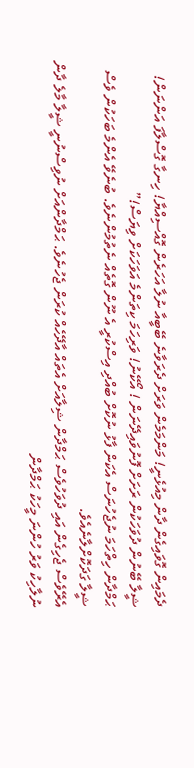ދެމައިން ގޮވައިގެން ދާން މިއުޅެނީ! މަންމަމެން ވަރަށް ދެރަވާނެ ބޭބީއާ ނުލާ އަހަރެން ގޮއްސިއްޔާ! ހިނގާ ގޮސްލާފަ އަންނަން! ޝީލާ ބޭނުން ދުވަހަކުން ރަށަށް ފޮނުވައިދޭނަން ! އޯކޭނު! ވަރިހަމަ ކިތަންމެ އަވަހަކަށް ވިޔަސް!”
ޙަމްދާން ހިތްހަމަ ނުޖެހުނަސް އެކަން ފާޅު ނުކޮށް ބުއްދި އިސްކުރީ އެ ނޫން ގޮތެއް ނެތުމުންނެވެ. ބުނެވޭ އެންމެ ބަހަކުން ވެސް ޝީލާ ގަދަކޮށްލާނެއެވެ.
އެރޭވެސް ޖެހިގެން އައި ދުވަހުވެސް ޙަމްދާން ޝިލާއަށް އެތައް އާދޭހެއް ކުރަން ޖެހުނެވެ. ޙަމްދާންއަށް ނުވިސްނުނީ ޝީލާ މާލެ ދާން ނުލާހިކު ވަރު ހުންނަ މީހަކު ޙަމްދާން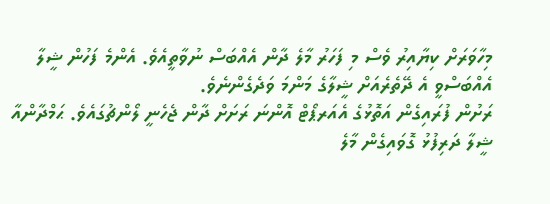މިހާވަރަށް ކިޔާއިރު ވެސް މި ފަހަރު މާލެ ދާން އެއްބަސް ނުވާތީއެވެ. އެންމެ ފަހުން ޝީލާ އެއްބަސްވީ އެ ދޭތެރެއަށް ޝީލާގެ މަންމަ ވަދެގެންނެވެ.
ރަށުން ފުރައިގެން އަތޮޅުގެ އެއަރޕޯޓް އޮންނަ ރަށަށް ދާން ޖެހެނީ ލޯންޗުގައެވެ. ޙަމްދާންއާ ޝީލާ ދަރިފުޅު ގޮވައިގެން މާލެ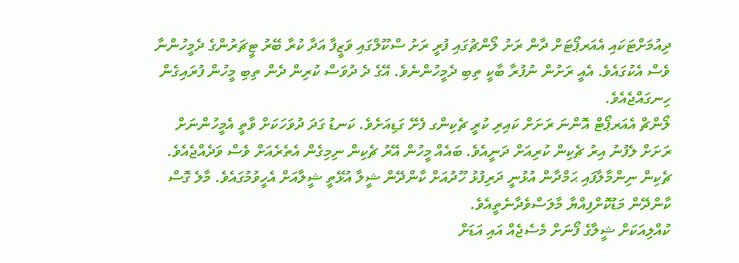ދިއުމަށްޓަކައި އެއަރޕޯޓަށް ދާން ރަށު ލޯންޗުގައި ފުރީ ރަށު ސްކޫލްގައި ވަޒީފާ އަދާ ކުރާ ބޭރު ޓީޗަރުންގެ ދެމީހުންނާ ވެސް އެކުގައެވެ. އެއީ ރަށުން ނުފުރާ ބާކީ ތިބި ދެމީހުންނެވެ. އޭގެ ދެ ދުވަސް ކުރިން ދެން ތިބި މީހުން ފުރައިގެން ހިނގައްޖެއެވެ.
ލޯންޗް އެއަރޕޯޓް އޮންނަ ރަށަށް ކައިރި ކުރީ ޗެކިންގ ފެށޭ ގަޑިއަށެވެ. ކަނޑު ގަދަ ދުވަހަކަށް ވާތީ އެމީހުންނަށް ރަށަށް ލެފުނު އިރު ޗެކިން ކުރިއަށް ދަނީއެވެ. ބައެއް މީހުން އޭރު ޗެކިން ނިމިގެން އެތެރެއަށް ވެސް ވަދެއްޖެއެވެ.
ޗެކިން ނިންމާލާފައި ޙަމްދާން އުޅުނީ ދަރިފުޅު ހޫދުއަށް ކާންދޭން ޝީލާ އުޅޭތީ ޝީލާއަށް އެހީވުމުގައެވެ. މާލެ ގޮސް ކާންދޭން މަޑުކޮށްފިއްޔާ މާލަސްވެދާނެތީއެވެ.
ކުއްލިއަކަށް ޝީލާގެ ފޯނަށް މެސެޖެއް އައި އަޑަށް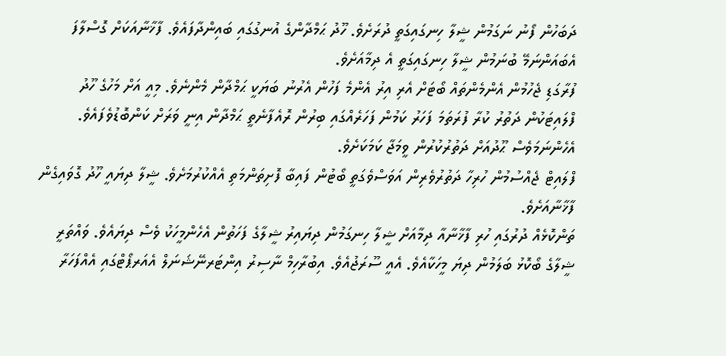ދަބަހުން ފޯނު ނަގަމުން ޝީލާ ހިނގައިގަތީ ދުރަށެވެ. ހޫދު ޙަމްދާންގެ އުނގުގައި ބައިންދާފައެވެ. ފާޚާނާއަކަށް ގޮސްލާފަ އެބައަންނަމޭ ބުނަމުން ޝީލާ ހިނގައިގަތީ އެ ދިމާއަށެވެ.
ފުރާގަޑި ޖެހުމުން އެންމެންތައް ބޯޓަށް އެރި އިރު އެންމެ ފަހުން އެރުނު ބަޔަކީ ޙަމްދާން މެންނެވެ. މިއީ އަށް މަހުގެ ހޫދު ފްލައިޓަކުން ދަތުރު ކުރާ ފުރަތަމަ ފަހަރު ކަމުން ފަހަރެއްގައި ބިރުން ރޮއެފާނެތީ ޙަމްދާން އިނީ ވަރަށް ކަންބޮޑުވެފައެވެ. އެހެންނަމަވެސް ޙޫދުއަށް ދަތުރުކުރުން ވީމަޖާ ކަމަކަށެވެ.
ފްލައިޓް ޖެއްސުމުން ހުރިހާ ދަތުރުވެރިން އަވަސްވެގަތީ ބޯޓުން ފައިބާ ފޮށިތަންމަތި އެއްކުރުމަށެވެ. ޝީލާ ދިޔައީ ހޫދު ގޮވައިގެން ފާޚާނާއަށެވެ.
ތަންކޮޅެއް ދުރުގައި ހުރި ފާޚާނާއާ ދިމާއަށް ޝީލާ ހިނގަމުން ދިޔައިރު ޝީލާގެ ފަހަތުން އެހެންމީހަކު ވެސް ދިޔައެވެ. ވައްތަރީ ޝީލާގެ ބޯކޮޅު ބަލަމުން ދިޔަ މީހަކާއެވެ. އެއީ ސޫރަޖުއެވެ. އިބުރާހިމް ނާސިރު އިންޓަރނޭޝަނަލް އެއަރޕޯޓްގައި އެއްފަހަރާ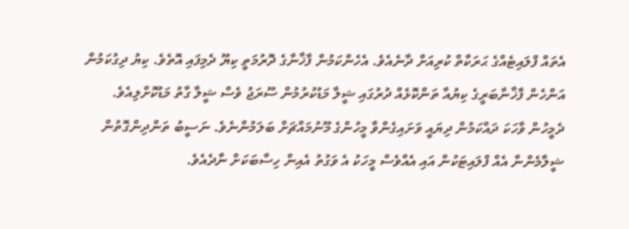އެތައް ފްލައިޓެއްގެ ޙަރަކާތް ކުރިއަށް ދާނެއެވެ. އެހެންކަމުން ފާޚާނާގެ ދޮރުމަތީ ކިޔޫ ދެމިފައި އޮތެވެ. ކިޔު ދިގުކަމުން އަންހެން ފާޚާނާބަރީގެ ކިޔުއާ ތަންކޮޅެއް ދުރުގައި ޝީލާ މަޑުކުރުމުން ސޫރަޖު ވެސް ޝީލާ ގާތު މަޑުކޮށްލިއެވެ. ދެމީހުން ވާހަކަ ދައްކަމުން ދިޔައީ ވަށައިގެންވާ މީހުންގެ މޫނުމައްޗަށް ބަލަމުންނެވެ. ނަސީބު ތަންދިންގޮތުން ޝީލާމެންނާ އެއް ފްލައިޓަކުން އައި އެއްވެސް މީހަކު އެ ވަގުތު އެއިން ހިސާބަކަށް ނާދެއެވެ.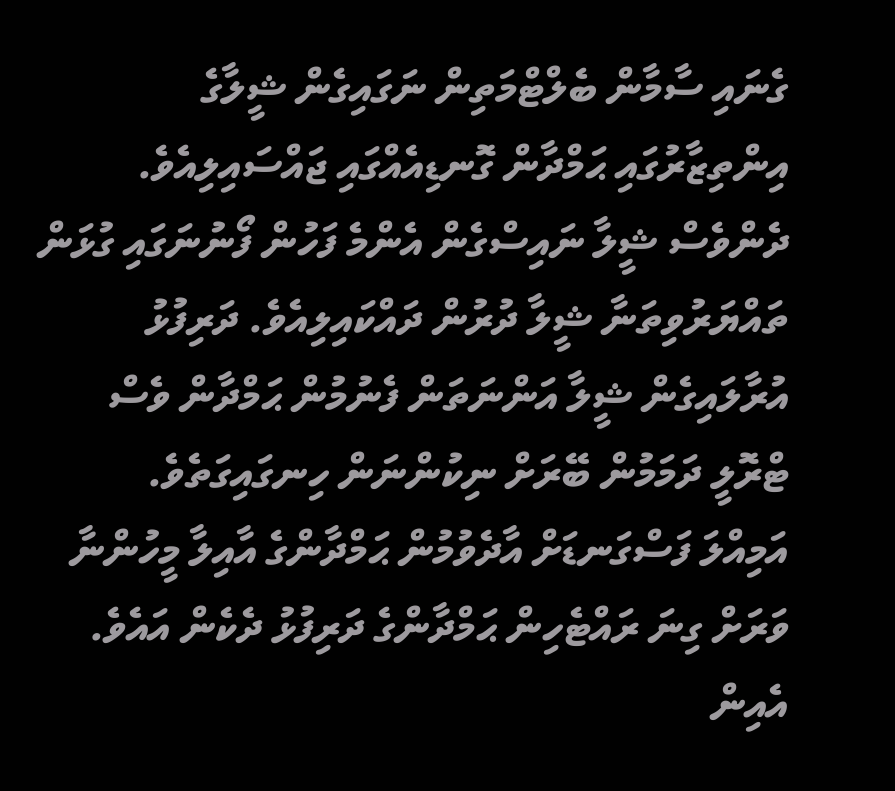ގެނައި ސާމާން ބެލްޓްމަތިން ނަގައިގެން ޝީލާގެ އިންތިޒާރުގައި ޙަމްދާން ގޮނޑިއެއްގައި ޖައްސައިލިއެވެ. ދެންވެސް ޝީލާ ނައިސްގެން އެންމެ ފަހުން ފޯނުނަގައި ގުޅަން ތައްޔަރުވިތަނާ ޝީލާ ދުރުން ދައްކައިލިއެވެ. ދަރިފުޅު އުރާލައިގެން ޝީލާ އަންނަތަން ފެނުމުން ޙަމްދާން ވެސް ޓްރޮލީ ދަމަމުން ބޭރަށް ނިކުންނަން ހިނގައިގަތެވެ.
އަމިއްލަ ފަސްގަނޑަށް އާދެވުމުން ޙަމްދާންގެ އާއިލާ މީހުންނާ ވަރަށް ގިނަ ރައްޓެހިން ޙަމްދާންގެ ދަރިފުޅު ދެކެން އައެވެ. އެއިން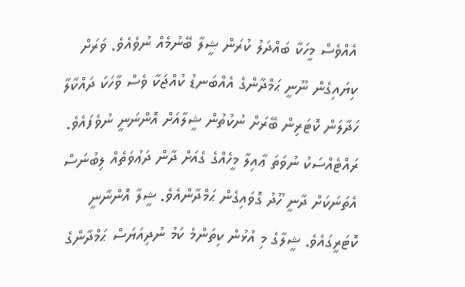އެއްވެސް މީހަކާ ބައްދަލު ކުރަން ޝީލާ ބޭނުމެއް ނުވެއެވެ. ވަރަށް ކިޔައިގެން ނޫނީ ޙަމްދާންގެ އެއްބަނޑު ކުއްޖަކާ ވެސް ވާހަކަ ދައްކާލާ ހަދާލަން ކޮޓަރިން ބޭރަށް ނުކުތުން ޝީލާއަށް އޮންނަނީ ނުވެފައެވެ. ރައްޓެއްސަކު ނުވަތަ ޢާއިލާ މީހެއްގެ ގެއަށް ދާން ދަޢުވަތެއް ލިބުނަސް އެތަނަކަށް ދާނީ ހޫދު ގޮވައިގެން ޙަމްދާންއެވެ. ޝީލާ އޮންނާނީ ކޮޓަރީގައެވެ. ޝީލާގެ މި އުޅުން ކިތަންމެ ކަމު ނުދިއަޔަސް ޙަމްދާންގެ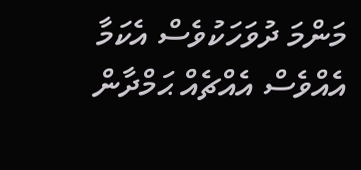މަންމަ ދުވަހަކުވެސް އެކަމާ އެއްވެސް އެއްޗެއް ޙަމްދާން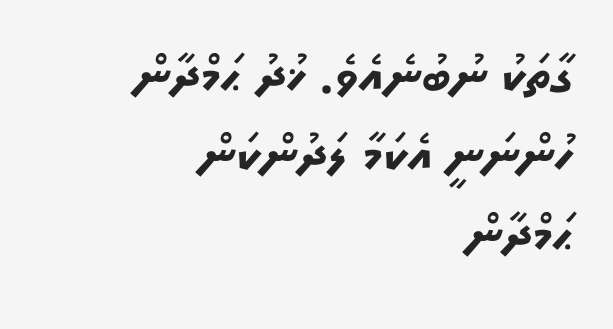ގާތަކު ނުބުނެއެވެ. ޚުދު ޙަމްދާން ހުންނަނީ އެކަމާ ލަދުންކަން ޙަމްދާން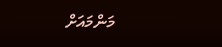މަންމައަށް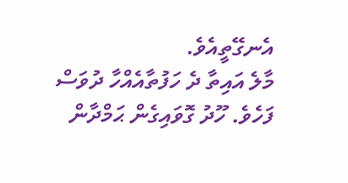އެނގޭތީއެވެ.
މާލެ އައިތާ ދެ ހަފުތާއެއްހާ ދުވަސް ފަހެވެ. ހޫދު ގޮވައިގެން ޙަމްދާން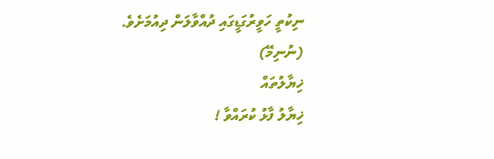ނިކުތީ ހަވީރުގަޑީގައި ދުއްވާލަން ދިއުމަށެވެ.
(ނުނިމޭ)
ޚިޔާލުތައް
ޚިޔާލު ފާޅު ކުރައްވާ !